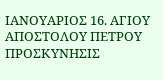ΙΑΝΟΥΑΡΙΟΣ 16. ΑΓΙΟΥ ΑΠΟΣΤΟΛΟΥ ΠΕΤΡΟΥ ΠΡΟΣΚΥΝΗΣΙΣ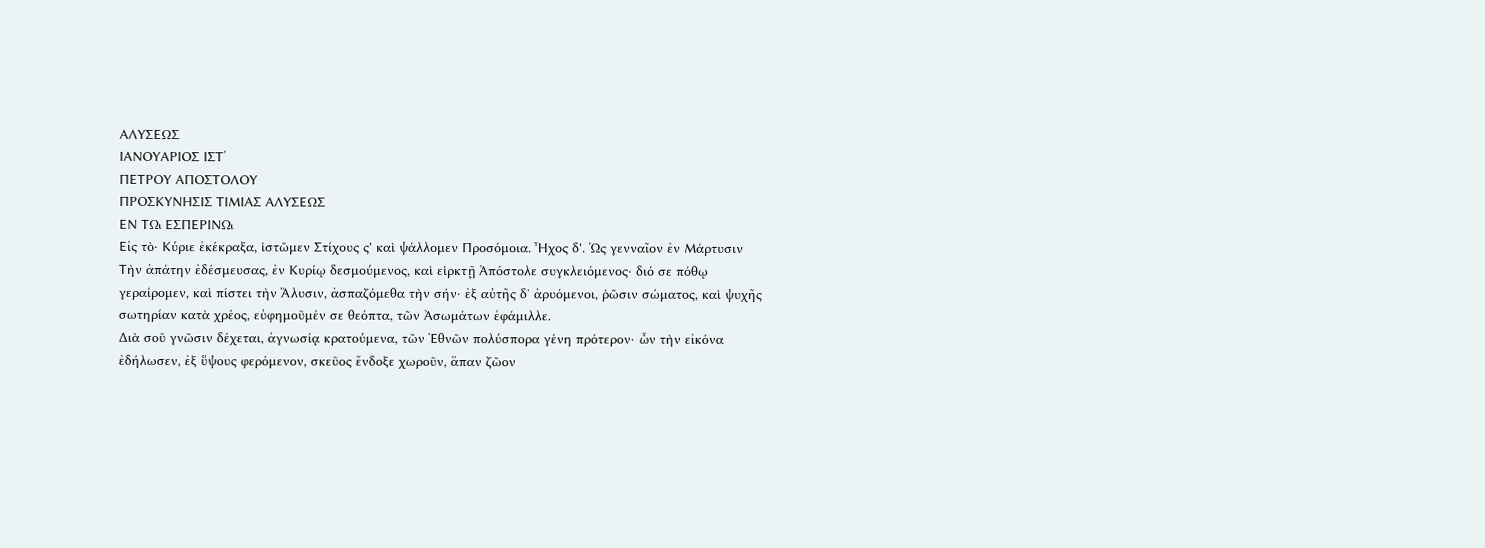ΑΛΥΣΕΩΣ
ΙΑΝΟΥΑΡΙΟΣ ΙΣΤ΄
ΠΕΤΡΟΥ ΑΠΟΣΤΟΛΟΥ
ΠΡΟΣΚΥΝΗΣΙΣ ΤΙΜΙΑΣ ΑΛΥΣΕΩΣ
ΕΝ Τῼ ΕΣΠΕΡΙΝῼ
Εἰς τὸ· Κύριε ἐκέκραξα, ἱστῶμεν Στίχους ς' καὶ ψάλλομεν Προσόμοια. Ἦχος δ'. Ὡς γενναῖον ἐν Μάρτυσιν
Τὴν ἀπάτην ἐδέσμευσας, ἐν Κυρίῳ δεσμούμενος, καὶ εἱρκτῇ Ἀπόστολε συγκλειόμενος· διό σε πόθῳ γεραίρομεν, καὶ πίστει τὴν Ἅλυσιν, ἀσπαζόμεθα τὴν σήν· ἐξ αὐτῆς δ᾿ ἀρυόμενοι, ῥῶσιν σώματος, καὶ ψυχῆς σωτηρίαν κατὰ χρέος, εὐφημοῦμέν σε θεόπτα, τῶν Ἀσωμάτων ἐφάμιλλε.
Διὰ σοῦ γνῶσιν δέχεται, ἀγνωσίᾳ κρατούμενα, τῶν Ἐθνῶν πολύσπορα γένη πρότερον· ὧν τὴν εἰκόνα ἐδήλωσεν, ἐξ ὕψους φερόμενον, σκεῦος ἔνδοξε χωροῦν, ἅπαν ζῶον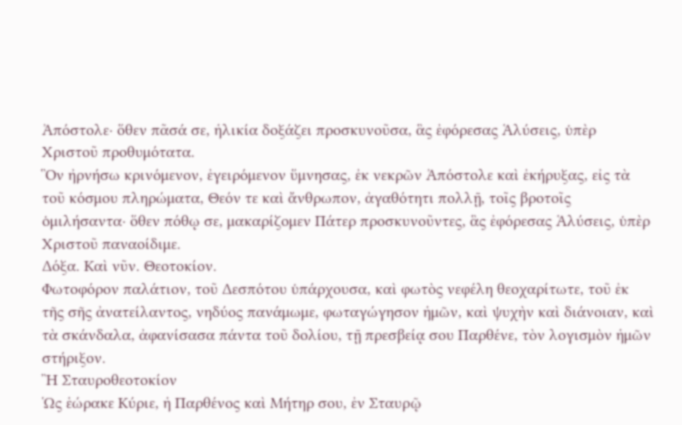Ἀπόστολε· ὅθεν πᾶσά σε, ἡλικία δοξάζει προσκυνοῦσα, ἃς ἐφόρεσας Ἁλύσεις, ὑπὲρ Χριστοῦ προθυμότατα.
Ὃν ἠρνήσω κρινόμενον, ἐγειρόμενον ὕμνησας, ἐκ νεκρῶν Ἀπόστολε καὶ ἐκήρυξας, εἰς τὰ τοῦ κόσμου πληρώματα, Θεόν τε καὶ ἄνθρωπον, ἀγαθότητι πολλῇ, τοῖς βροτοῖς ὁμιλήσαντα· ὅθεν πόθῳ σε, μακαρίζομεν Πάτερ προσκυνοῦντες, ἃς ἐφόρεσας Ἁλύσεις, ὑπὲρ Χριστοῦ παναοίδιμε.
Δόξα. Καὶ νῦν. Θεοτοκίον.
Φωτοφόρον παλάτιον, τοῦ Δεσπότου ὑπάρχουσα, καὶ φωτὸς νεφέλη θεοχαρίτωτε, τοῦ ἐκ τῆς σῆς ἀνατείλαντος, νηδύος πανάμωμε, φωταγώγησον ἡμῶν, καὶ ψυχὴν καὶ διάνοιαν, καὶ τὰ σκάνδαλα, ἀφανίσασα πάντα τοῦ δολίου, τῇ πρεσβείᾳ σου Παρθένε, τὸν λογισμὸν ἡμῶν στήριξον.
Ἢ Σταυροθεοτοκίον
Ὡς ἑώρακε Κύριε, ἡ Παρθένος καὶ Μήτηρ σου, ἐν Σταυρῷ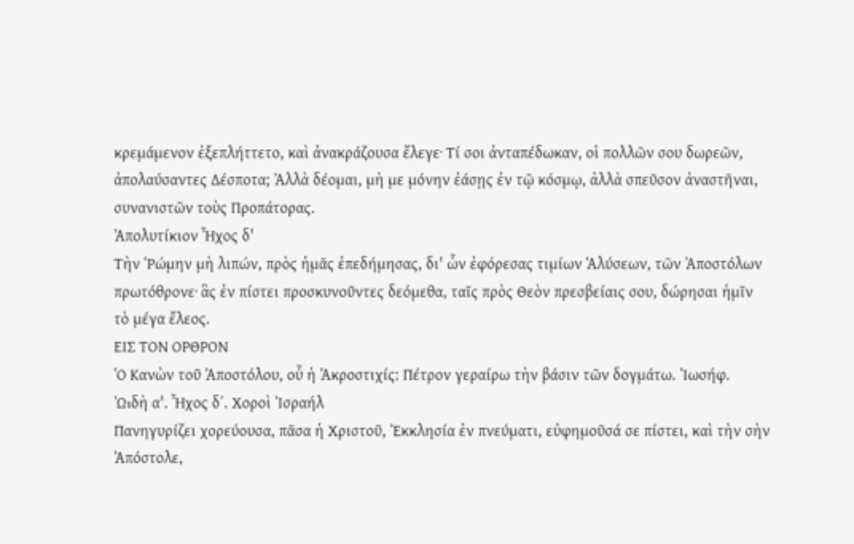κρεμάμενον ἐξεπλήττετο, καὶ ἀνακράζουσα ἔλεγε· Τί σοι ἀνταπέδωκαν, οἱ πολλῶν σου δωρεῶν, ἀπολαύσαντες Δέσποτα; Ἀλλὰ δέομαι, μὴ με μόνην ἐάσῃς ἐν τῷ κόσμῳ, ἀλλὰ σπεῦσον ἀναστῆναι, συνανιστῶν τοὺς Προπάτορας.
Ἀπολυτίκιον Ἦχος δ'
Τὴν Ῥώμην μὴ λιπών, πρὸς ἡμᾶς ἐπεδήμησας, δι' ὧν ἐφόρεσας τιμίων Ἁλύσεων, τῶν Ἀποστόλων πρωτόθρονε· ἃς ἐν πίστει προσκυνοῦντες δεόμεθα, ταῖς πρὸς Θεὸν πρεσβείαις σου, δώρησαι ἡμῖν τὸ μέγα ἔλεος.
ΕΙΣ ΤΟΝ ΟΡΘΡΟΝ
Ὁ Κανὼν τοῦ Ἀποστόλου, οὗ ἡ Ἀκροστιχίς: Πέτρον γεραίρω τὴν βάσιν τῶν δογμάτω. Ἰωσήφ.
ᾨδὴ α'. Ἦχος δ΄. Χοροὶ Ἰσραήλ
Πανηγυρίζει χορεύουσα, πᾶσα ἡ Χριστοῦ, Ἐκκλησία ἐν πνεύματι, εὐφημοῦσά σε πίστει, καὶ τὴν σὴν Ἀπόστολε,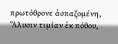πρωτόθρονε ἀσπαζομένη, Ἅλυσιν τιμίαν ἐκ πόθου,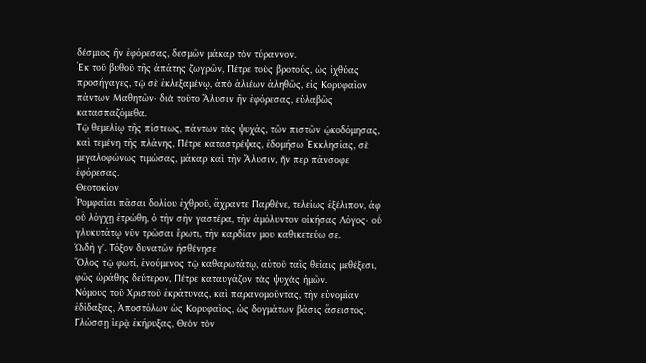δέσμιος ἣν ἐφόρεσας, δεσμῶν μάκαρ τὸν τύραννον.
Ἐκ τοῦ βυθοῦ τῆς ἀπάτης ζωγρῶν, Πέτρε τοὺς βροτούς, ὡς ἰχθύας προσήγαγες, τῷ σὲ ἐκλεξαμένῳ, ἀπὸ ἁλιέων ἀληθῶς, εἰς Κορυφαῖον πάντων Μαθητῶν· διὰ τοῦτο Ἅλυσιν ἣν ἐφόρεσας, εὐλαβῶς κατασπαζόμεθα.
Τῷ θεμελίῳ τῆς πίστεως, πάντων τὰς ψυχάς, τῶν πιστῶν ᾠκοδόμησας, καὶ τεμένη τῆς πλάνης, Πέτρε καταστρέψας, ἐδομήσω Ἐκκλησίας, σὲ μεγαλοφώνως τιμώσας, μάκαρ καὶ τὴν Ἅλυσιν, ἥν περ πάνσοφε ἐφόρεσας.
Θεοτοκίον
Ῥομφαῖαι πᾶσαι δολίου ἐχθροῦ, ἄχραντε Παρθένε, τελείως ἐξέλιπον, ἀφ οὗ λόγχῃ ἐτρώθη, ὁ τὴν σὴν γαστέρα, τὴν ἀμόλυντον οἰκήσας Λόγος· οὗ γλυκυτάτῳ νῦν τρῶσαι ἔρωτι, τὴν καρδίαν μου καθικετεύω σε.
ᾨδὴ γ'. Τόξον δυνατῶν ἠσθένησε
Ὅλος τῷ φωτί, ἑνούμενος τῷ καθαρωτάτῳ, αὐτοῦ ταῖς θείαις μεθέξεσι, φῶς ὡράθης δεύτερον, Πέτρε καταυγάζον τὰς ψυχὰς ἡμῶν.
Νόμους τοῦ Χριστοῦ ἐκράτυνας, καὶ παρανομοῦντας, τὴν εὐνομίαν ἐδίδαξας, Ἀποστόλων ὡς Κορυφαῖος, ὡς δογμάτων βάσις ἄσειστος.
Γλώσσῃ ἱερᾷ ἐκήρυξας, Θεὸν τὸν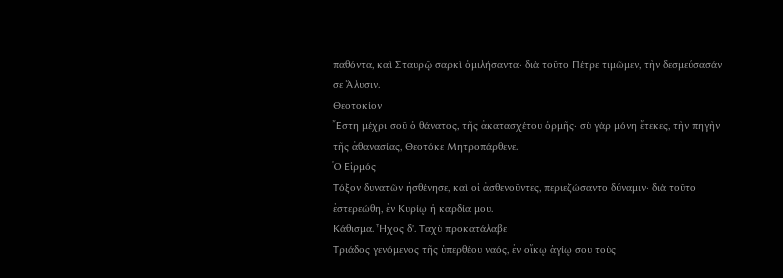παθόντα, καὶ Σταυρῷ σαρκὶ ὁμιλήσαντα· διὰ τοῦτο Πέτρε τιμῶμεν, τὴν δεσμεύσασάν σε Ἅλυσιν.
Θεοτοκίον
Ἔστη μέχρι σοῦ ὁ θάνατος, τῆς ἀκατασχέτου ὁρμῆς· σὺ γὰρ μόνη ἔτεκες, τὴν πηγὴν τῆς ἀθανασίας, Θεοτόκε Μητροπάρθενε.
Ὁ Εἱρμός
Τόξον δυνατῶν ἠσθένησε, καὶ οἱ ἀσθενοῦντες, περιεζώσαντο δύναμιν· διὰ τοῦτο ἐστερεώθη, ἐν Κυρίῳ ἡ καρδία μου.
Κάθισμα. Ἦχος δ'. Ταχὺ προκατάλαβε
Τριάδος γενόμενος τῆς ὑπερθέου ναός, ἐν οἴκῳ ἁγίῳ σου τοὺς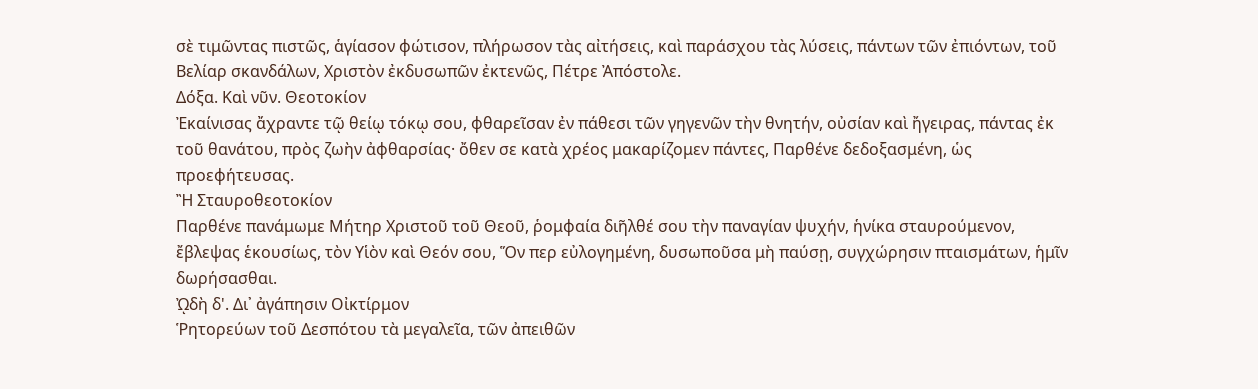σὲ τιμῶντας πιστῶς, ἁγίασον φώτισον, πλήρωσον τὰς αἰτήσεις, καὶ παράσχου τὰς λύσεις, πάντων τῶν ἐπιόντων, τοῦ Βελίαρ σκανδάλων, Χριστὸν ἐκδυσωπῶν ἐκτενῶς, Πέτρε Ἀπόστολε.
Δόξα. Καὶ νῦν. Θεοτοκίον
Ἐκαίνισας ἄχραντε τῷ θείῳ τόκῳ σου, φθαρεῖσαν ἐν πάθεσι τῶν γηγενῶν τὴν θνητήν, οὐσίαν καὶ ἤγειρας, πάντας ἐκ τοῦ θανάτου, πρὸς ζωὴν ἀφθαρσίας· ὄθεν σε κατὰ χρέος μακαρίζομεν πάντες, Παρθένε δεδοξασμένη, ὡς προεφήτευσας.
Ἢ Σταυροθεοτοκίον
Παρθένε πανάμωμε Μήτηρ Χριστοῦ τοῦ Θεοῦ, ῥομφαία διῆλθέ σου τὴν παναγίαν ψυχήν, ἡνίκα σταυρούμενον, ἔβλεψας ἑκουσίως, τὸν Υἱὸν καὶ Θεόν σου, Ὅν περ εὐλογημένη, δυσωποῦσα μὴ παύσῃ, συγχώρησιν πταισμάτων, ἡμῖν δωρήσασθαι.
ᾨδὴ δ'. Δι᾿ ἀγάπησιν Οἰκτίρμον
Ῥητορεύων τοῦ Δεσπότου τὰ μεγαλεῖα, τῶν ἀπειθῶν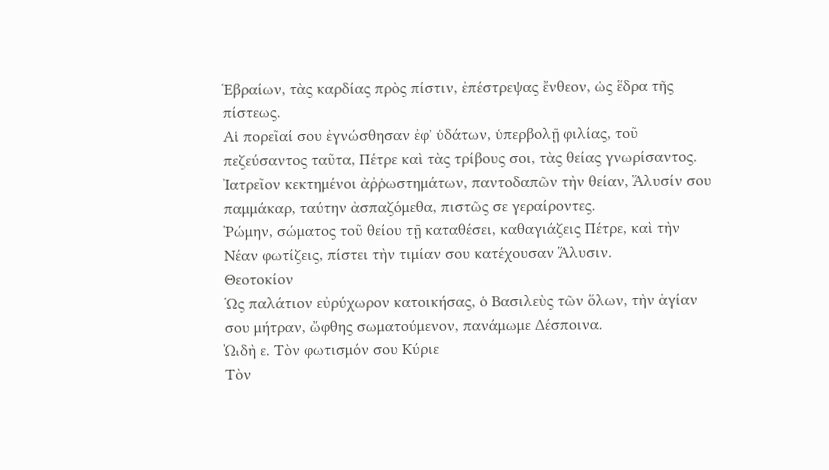Ἑβραίων, τὰς καρδίας πρὸς πίστιν, ἐπέστρεψας ἔνθεον, ὡς ἕδρα τῆς πίστεως.
Αἱ πορεῖαί σου ἐγνώσθησαν ἐφ᾿ ὑδάτων, ὑπερβολῇ φιλίας, τοῦ πεζεύσαντος ταῦτα, Πέτρε καὶ τὰς τρίβους σοι, τὰς θείας γνωρίσαντος.
Ἰατρεῖον κεκτημένοι ἀῤῥωστημάτων, παντοδαπῶν τὴν θείαν, Ἅλυσίν σου παμμάκαρ, ταύτην ἀσπαζόμεθα, πιστῶς σε γεραίροντες.
Ῥώμην, σώματος τοῦ θείου τῇ καταθέσει, καθαγιάζεις Πέτρε, καὶ τὴν Νέαν φωτίζεις, πίστει τὴν τιμίαν σου κατέχουσαν Ἅλυσιν.
Θεοτοκίον
Ὡς παλάτιον εὐρύχωρον κατοικήσας, ὁ Βασιλεὺς τῶν ὅλων, τὴν ἁγίαν σου μήτραν, ὤφθης σωματούμενον, πανάμωμε Δέσποινα.
ᾨδὴ ε. Τὸν φωτισμόν σου Κύριε
Τὸν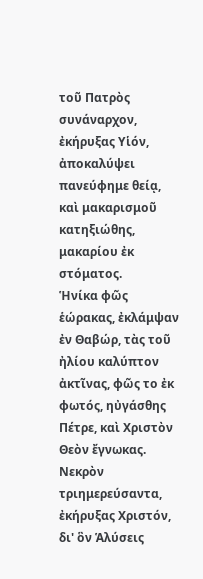τοῦ Πατρὸς συνάναρχον, ἐκήρυξας Υἱόν, ἀποκαλύψει πανεύφημε θείᾳ, καὶ μακαρισμοῦ κατηξιώθης, μακαρίου ἐκ στόματος.
Ἡνίκα φῶς ἑώρακας, ἐκλάμψαν ἐν Θαβώρ, τὰς τοῦ ἠλίου καλύπτον ἀκτῖνας, φῶς το ἐκ φωτός, ηὐγάσθης Πέτρε, καὶ Χριστὸν Θεὸν ἔγνωκας.
Νεκρὸν τριημερεύσαντα, ἐκήρυξας Χριστόν, δι' ὃν Ἁλύσεις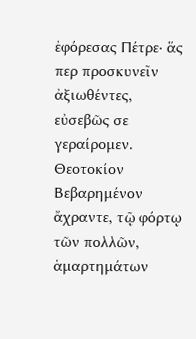ἐφόρεσας Πέτρε· ἅς περ προσκυνεῖν ἀξιωθέντες, εὐσεβῶς σε γεραίρομεν.
Θεοτοκίον
Βεβαρημένον ἄχραντε, τῷ φόρτῳ τῶν πολλῶν, ἁμαρτημάτων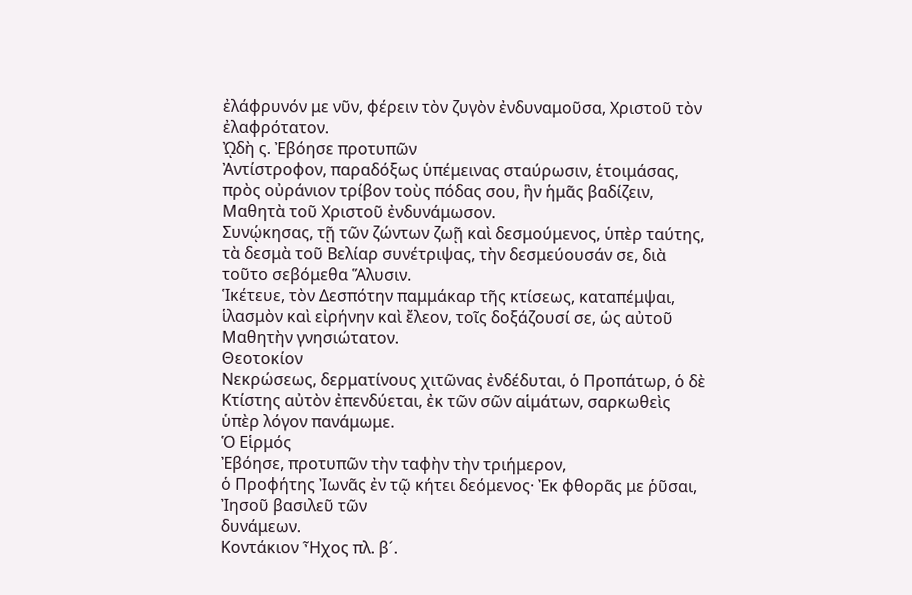ἐλάφρυνόν με νῦν, φέρειν τὸν ζυγὸν ἐνδυναμοῦσα, Χριστοῦ τὸν ἐλαφρότατον.
ᾨδὴ ς. Ἐβόησε προτυπῶν
Ἀντίστροφον, παραδόξως ὑπέμεινας σταύρωσιν, ἑτοιμάσας, πρὸς οὐράνιον τρίβον τοὺς πόδας σου, ἣν ἡμᾶς βαδίζειν, Μαθητὰ τοῦ Χριστοῦ ἐνδυνάμωσον.
Συνῴκησας, τῇ τῶν ζώντων ζωῇ καὶ δεσμούμενος, ὑπὲρ ταύτης, τὰ δεσμὰ τοῦ Βελίαρ συνέτριψας, τὴν δεσμεύουσάν σε, διὰ τοῦτο σεβόμεθα Ἅλυσιν.
Ἱκέτευε, τὸν Δεσπότην παμμάκαρ τῆς κτίσεως, καταπέμψαι, ἱλασμὸν καὶ εἰρήνην καὶ ἔλεον, τοῖς δοξάζουσί σε, ὡς αὐτοῦ Μαθητὴν γνησιώτατον.
Θεοτοκίον
Νεκρώσεως, δερματίνους χιτῶνας ἐνδέδυται, ὁ Προπάτωρ, ὁ δὲ Κτίστης αὐτὸν ἐπενδύεται, ἐκ τῶν σῶν αἱμάτων, σαρκωθεὶς ὑπὲρ λόγον πανάμωμε.
Ὁ Εἱρμός
Ἐβόησε, προτυπῶν τὴν ταφὴν τὴν τριήμερον,
ὁ Προφήτης Ἰωνᾶς ἐν τῷ κήτει δεόμενος· Ἐκ φθορᾶς με ῥῦσαι, Ἰησοῦ βασιλεῦ τῶν
δυνάμεων.
Κοντάκιον Ἦχος πλ. β´.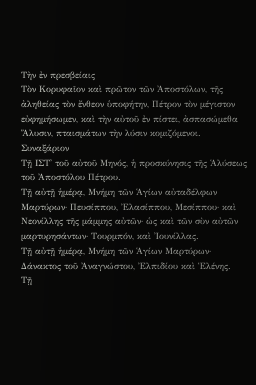Τὴν ἐν πρεσβείαις
Τὸν Κορυφαῖον καὶ πρῶτον τῶν Ἀποστόλων, τῆς ἀληθείας τὸν ἔνθεον ὑποφήτην, Πέτρον τὸν μέγιστον εὐφημήσωμεν, καὶ τὴν αὐτοῦ ἐν πίστει, ἀσπασώμεθα Ἅλυσιν, πταισμάτων τὴν λύσιν κομιζόμενοι.
Συναξάριον
Τῇ ΙΣΤ' τοῦ αὐτοῦ Μηνός, ἡ προσκύνησις τῆς Ἁλύσεως τοῦ Ἀποστόλου Πέτρου.
Τῇ αὐτῇ ἡμέρᾳ, Μνήμη τῶν Ἁγίων αὐταδέλφων Μαρτύρων· Πευσίππου, Ἐλασίππου, Μεσίππου· καὶ Νεονίλλης τῆς μάμμης αὐτῶν· ὡς καὶ τῶν σὺν αὐτῶν μαρτυρησάντων· Τουρμπόν, καὶ Ἰουνίλλας.
Τῇ αὐτῇ ἡμέρᾳ, Μνήμη τῶν Ἁγίων Μαρτύρων· Δάνακτος τοῦ Ἀναγνώστου, Ἐλπιδίου καὶ Ἑλένης.
Τῇ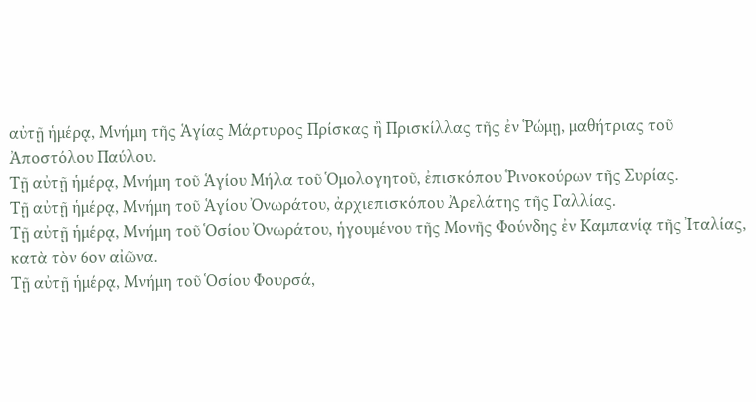αὐτῇ ἡμέρᾳ, Μνήμη τῆς Ἁγίας Μάρτυρος Πρίσκας ἢ Πρισκίλλας τῆς ἐν Ῥώμῃ, μαθήτριας τοῦ Ἀποστόλου Παύλου.
Τῇ αὐτῇ ἡμέρᾳ, Μνήμη τοῦ Ἁγίου Μήλα τοῦ Ὁμολογητοῦ, ἐπισκόπου Ῥινοκούρων τῆς Συρίας.
Τῇ αὐτῇ ἡμέρᾳ, Μνήμη τοῦ Ἁγίου Ὀνωράτου, ἀρχιεπισκόπου Ἀρελάτης τῆς Γαλλίας.
Τῇ αὐτῇ ἡμέρᾳ, Μνήμη τοῦ Ὁσίου Ὀνωράτου, ἡγουμένου τῆς Μονῆς Φούνδης ἐν Καμπανίᾳ τῆς Ἰταλίας, κατὰ τὸν 6ον αἰῶνα.
Τῇ αὐτῇ ἡμέρᾳ, Μνήμη τοῦ Ὁσίου Φουρσά,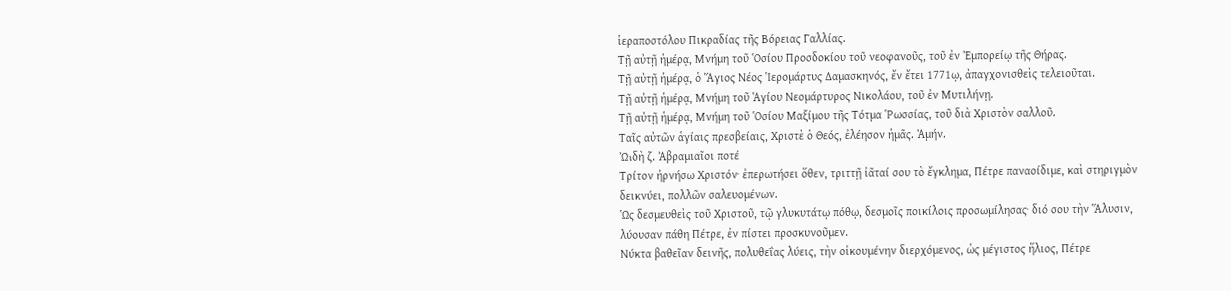ἱεραποστόλου Πικραδίας τῆς Βόρειας Γαλλίας.
Τῇ αὐτῇ ἡμέρᾳ, Μνήμη τοῦ Ὁσίου Προσδοκίου τοῦ νεοφανοῦς, τοῦ ἐν Ἐμπορείῳ τῆς Θήρας.
Τῇ αὐτῇ ἡμέρᾳ, ὁ Ἅγιος Νέος Ἱερομάρτυς Δαμασκηνός, ἔν ἔτει 1771ῳ, ἀπαγχονισθεὶς τελειοῦται.
Τῇ αὐτῇ ἡμέρᾳ, Μνήμη τοῦ Ἁγίου Νεομάρτυρος Νικολάου, τοῦ ἐν Μυτιλήνῃ.
Τῇ αὐτῇ ἡμέρᾳ, Μνήμη τοῦ Ὁσίου Μαξίμου τῆς Τότμα Ῥωσσίας, τοῦ διὰ Χριστὸν σαλλοῦ.
Ταῖς αὐτῶν ἁγίαις πρεσβείαις, Χριστὲ ὁ Θεός, ἐλέησον ἡμᾶς. Ἀμήν.
ᾨδὴ ζ. Ἀβραμιαῖοι ποτέ
Τρίτον ἠρνήσω Χριστόν· ἐπερωτήσει ὅθεν, τριττῇ ἰᾶταί σου τὸ ἔγκλημα, Πέτρε παναοίδιμε, καὶ στηριγμὸν δεικνύει, πολλῶν σαλευομένων.
Ὡς δεσμευθεὶς τοῦ Χριστοῦ, τῷ γλυκυτάτῳ πόθῳ, δεσμοῖς ποικίλοις προσωμίλησας· διό σου τὴν Ἅλυσιν, λύουσαν πάθη Πέτρε, ἐν πίστει προσκυνοῦμεν.
Νύκτα βαθεῖαν δεινῆς, πολυθεΐας λύεις, τὴν οἰκουμένην διερχόμενος, ὡς μέγιστος ἥλιος, Πέτρε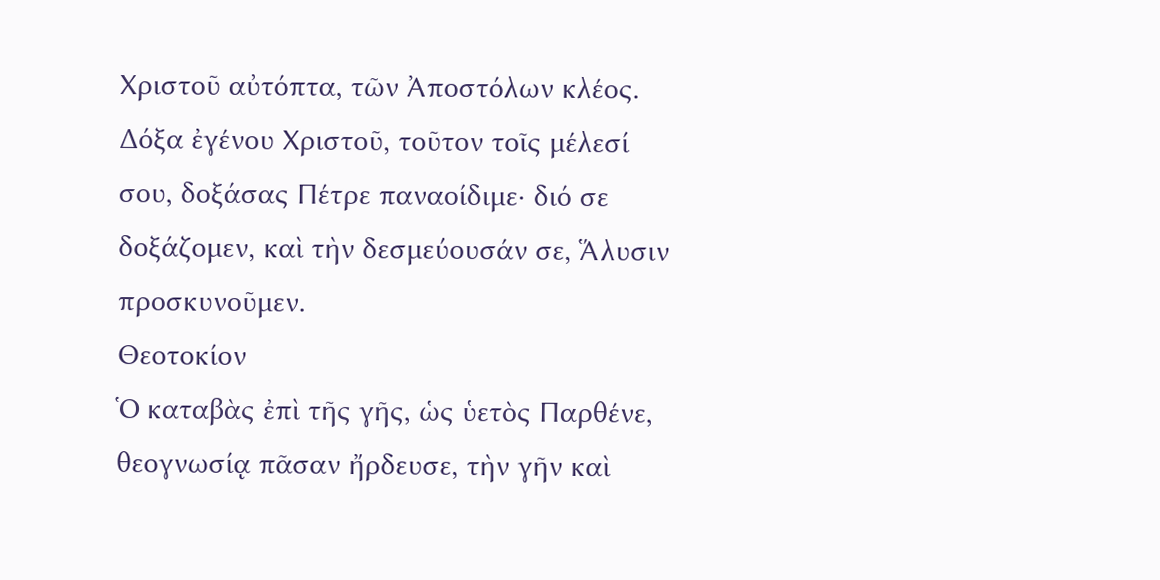Χριστοῦ αὐτόπτα, τῶν Ἀποστόλων κλέος.
Δόξα ἐγένου Χριστοῦ, τοῦτον τοῖς μέλεσί σου, δοξάσας Πέτρε παναοίδιμε· διό σε δοξάζομεν, καὶ τὴν δεσμεύουσάν σε, Ἅλυσιν προσκυνοῦμεν.
Θεοτοκίον
Ὁ καταβὰς ἐπὶ τῆς γῆς, ὡς ὑετὸς Παρθένε, θεογνωσίᾳ πᾶσαν ἤρδευσε, τὴν γῆν καὶ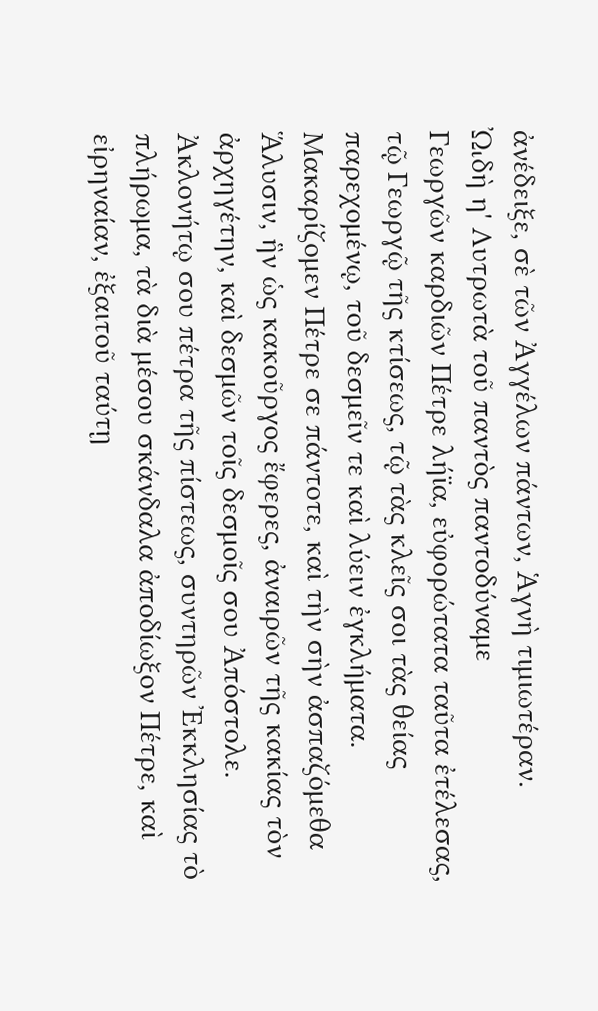ἀνέδειξε, σὲ τῶν Ἀγγέλων πάντων, Ἁγνὴ τιμιωτέραν.
ᾨδὴ η' Λυτρωτὰ τοῦ παντὸς παντοδύναμε
Γεωργῶν καρδιῶν Πέτρε λήϊα, εὐφορώτατα ταῦτα ἐτέλεσας, τῷ Γεωργῷ τῆς κτίσεως, τῷ τὰς κλεῖς σοι τὰς θείας παρεχομένῳ, τοῦ δεσμεῖν τε καὶ λύειν ἐγκλήματα.
Μακαρίζομεν Πέτρε σε πάντοτε, καὶ τὴν σὴν ἀσπαζόμεθα Ἅλυσιν, ἣν ὡς κακοῦργος ἔφερες, ἀναιρῶν τῆς κακίας τὸν ἀρχηγέτην, καὶ δεσμῶν τοῖς δεσμοῖς σου Ἀπόστολε.
Ἀκλονήτῳ σου πέτρα τῆς πίστεως, συντηρῶν Ἐκκλησίας τὸ πλήρωμα, τὰ διὰ μέσου σκάνδαλα ἀποδίωξον Πέτρε, καὶ εἰρηναίαν, ἐξαιτοῦ ταύτῃ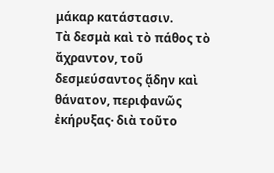μάκαρ κατάστασιν.
Τὰ δεσμὰ καὶ τὸ πάθος τὸ ἄχραντον, τοῦ δεσμεύσαντος ᾅδην καὶ θάνατον, περιφανῶς ἐκήρυξας· διὰ τοῦτο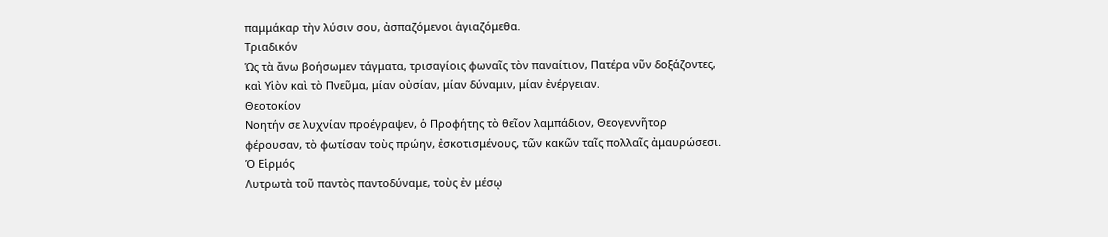παμμάκαρ τὴν λύσιν σου, ἀσπαζόμενοι ἁγιαζόμεθα.
Τριαδικόν
Ὡς τὰ ἄνω βοήσωμεν τάγματα, τρισαγίοις φωναῖς τὸν παναίτιον, Πατέρα νῦν δοξάζοντες, καὶ Υἱὸν καὶ τὸ Πνεῦμα, μίαν οὐσίαν, μίαν δύναμιν, μίαν ἐνέργειαν.
Θεοτοκίον
Νοητήν σε λυχνίαν προέγραψεν, ὁ Προφήτης τὸ θεῖον λαμπάδιον, Θεογεννῆτορ φέρουσαν, τὸ φωτίσαν τοὺς πρώην, ἐσκοτισμένους, τῶν κακῶν ταῖς πολλαῖς ἀμαυρώσεσι.
Ὁ Εἱρμός
Λυτρωτὰ τοῦ παντὸς παντοδύναμε, τοὺς ἐν μέσῳ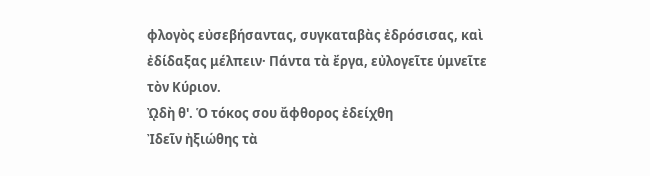φλογὸς εὐσεβήσαντας, συγκαταβὰς ἐδρόσισας, καὶ ἐδίδαξας μέλπειν· Πάντα τὰ ἔργα, εὐλογεῖτε ὑμνεῖτε τὸν Κύριον.
ᾨδὴ θ'. Ὁ τόκος σου ἄφθορος ἐδείχθη
Ἰδεῖν ἠξιώθης τὰ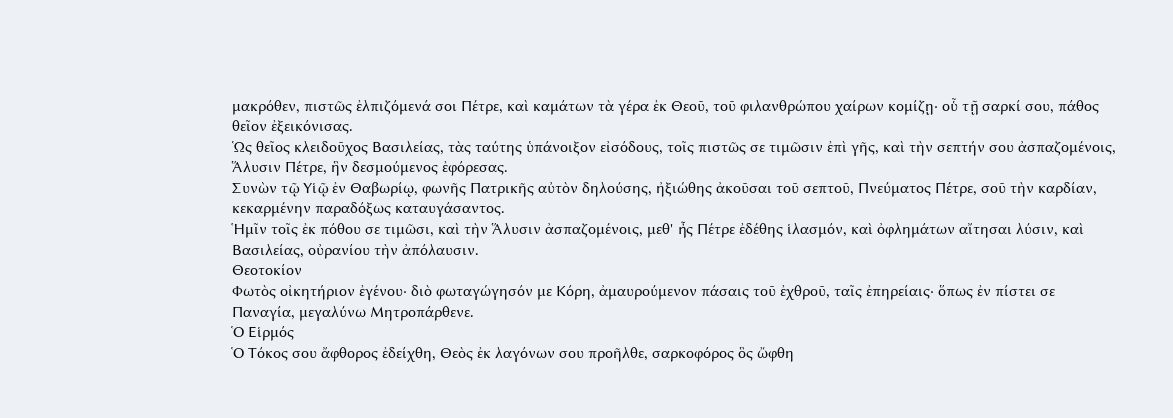μακρόθεν, πιστῶς ἐλπιζόμενά σοι Πέτρε, καὶ καμάτων τὰ γέρα ἐκ Θεοῦ, τοῦ φιλανθρώπου χαίρων κομίζῃ· οὗ τῇ σαρκί σου, πάθος θεῖον ἐξεικόνισας.
Ὡς θεῖος κλειδοῦχος Βασιλείας, τὰς ταύτης ὑπάνοιξον εἰσόδους, τοῖς πιστῶς σε τιμῶσιν ἐπὶ γῆς, καὶ τὴν σεπτήν σου ἀσπαζομένοις, Ἅλυσιν Πέτρε, ἣν δεσμούμενος ἐφόρεσας.
Συνὼν τῷ Υἱῷ ἐν Θαβωρίῳ, φωνῆς Πατρικῆς αὐτὸν δηλούσης, ἠξιώθης ἀκοῦσαι τοῦ σεπτοῦ, Πνεύματος Πέτρε, σοῦ τὴν καρδίαν, κεκαρμένην παραδόξως καταυγάσαντος.
Ἡμῖν τοῖς ἐκ πόθου σε τιμῶσι, καὶ τὴν Ἅλυσιν ἀσπαζομένοις, μεθ' ἦς Πέτρε ἐδέθης ἱλασμόν, καὶ ὀφλημάτων αἴτησαι λύσιν, καὶ Βασιλείας, οὐρανίου τὴν ἀπόλαυσιν.
Θεοτοκίον
Φωτὸς οἰκητήριον ἐγένου· διὸ φωταγώγησόν με Κόρη, ἀμαυρούμενον πάσαις τοῦ ἐχθροῦ, ταῖς ἐπηρείαις· ὅπως ἐν πίστει σε Παναγία, μεγαλύνω Μητροπάρθενε.
Ὁ Εἱρμός
Ὁ Τόκος σου ἄφθορος ἐδείχθη, Θεὸς ἐκ λαγόνων σου προῆλθε, σαρκοφόρος ὃς ὤφθη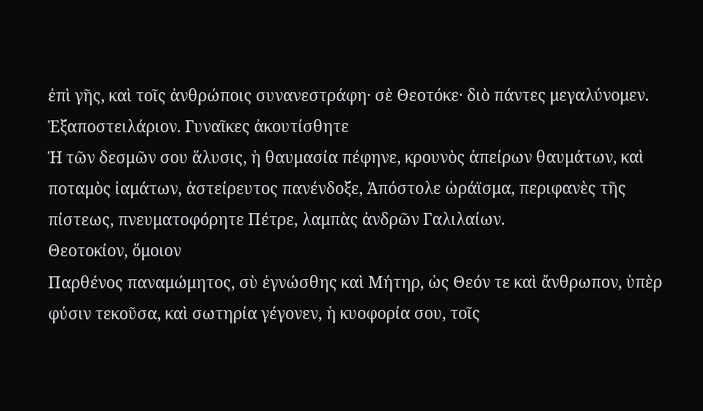ἐπὶ γῆς, καὶ τοῖς ἀνθρώποις συνανεστράφη· σὲ Θεοτόκε· διὸ πάντες μεγαλύνομεν.
Ἐξαποστειλάριον. Γυναῖκες ἀκουτίσθητε
Ἡ τῶν δεσμῶν σου ἅλυσις, ἡ θαυμασία πέφηνε, κρουνὸς ἀπείρων θαυμάτων, καὶ ποταμὸς ἰαμάτων, ἀστείρευτος πανένδοξε, Ἀπόστολε ὡράϊσμα, περιφανὲς τῆς πίστεως, πνευματοφόρητε Πέτρε, λαμπὰς ἀνδρῶν Γαλιλαίων.
Θεοτοκίον, ὅμοιον
Παρθένος παναμώμητος, σὺ ἐγνώσθης καὶ Μήτηρ, ὡς Θεόν τε καὶ ἄνθρωπον, ὑπὲρ φύσιν τεκοῦσα, καὶ σωτηρία γέγονεν, ἡ κυοφορία σου, τοῖς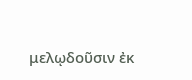μελῳδοῦσιν ἐκ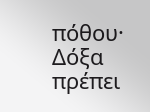πόθου· Δόξα πρέπει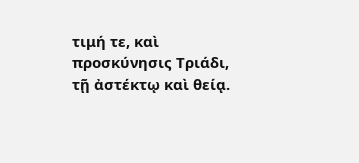τιμή τε, καὶ προσκύνησις Τριάδι, τῇ ἀστέκτῳ καὶ θείᾳ.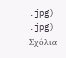.jpg)
.jpg)
Σχόλια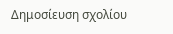Δημοσίευση σχολίου